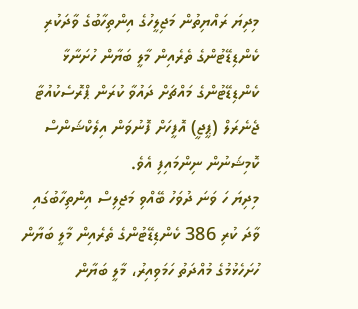މިދިޔަ ރައްޔިތުން މަޖިލީހުގެ އިންތިހާބުގެ ވާދަކުރި ކެންޑިޑޭޓުންގެ ތެރެއިން މާލީ ބަޔާން ހުށަނާޅާ ކެންޑިޑޭޓުންގެ މައްޗަށް ދައުވާ ކުރަން ޕްރޮސެކުއުޓާ ޖެނެރަލް (ޕީޖީ) އޮފީހަށް ފޮނުވަން އިލެކްޝަންސް ކޮމިޝަނުން ނިންމައިފި އެވެ.
މިދިޔަ ހަ ވަނަ ދުވަހު ބޭއްވި މަޖިލިސް އިންތިހާބުގައި ވާދަ ކުރި 386 ކެންޑިޑޭޓުންގެ ތެރެއިން މާލީ ބަޔާން ހުށަހެޅުމުގެ މުއްދަތު ހަމަވިއިރު، މާލީ ބަޔާން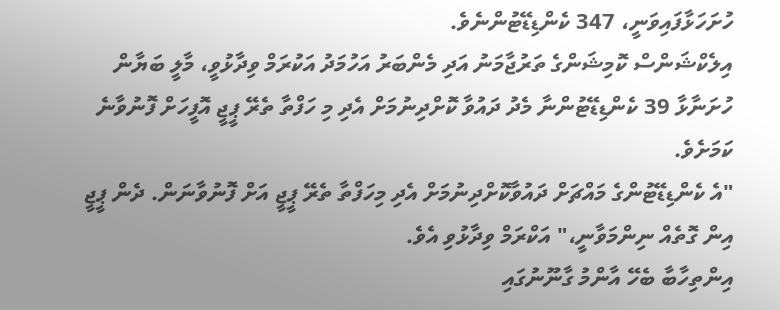ހުށަހަޅާފައިވަނީ، 347 ކެންޑިޑޭޓުންނެވެ.
އިލެކްޝަންސް ކޮމިޝަންގެ ތަރުޖާމަނު އަދި މެންބަރު އަހުމަދު އަކުރަމް ވިދާޅުވީ، މާލީ ބަޔާން ހުށަނާޅާ 39 ކެންޑިޑޭޓުންނާ މެދު ދައުވާ ކޮށްދިނުމަށް އެދި މި ހަފްތާ ތެރޭ ޕީޖީ އޮފީހަށް ފޮނުވާނެ ކަމަށެވެ.
"އެ ކެންޑިޑޭޓުންގެ މައްޗަށް ދައުވާކޮށްދިނުމަށް އެދި މިހަފްތާ ތެރޭ ޕީޖީ އަށް ފޮނުވާނަން. ދެން ޕީޖީ އިން ގޮތެއް ނިންމަވާނީ،" އަކްރަމް ވިދާޅުވި އެވެ.
އިންތިހާބާ ބެހޭ އާންމު ގާނޫނުގައި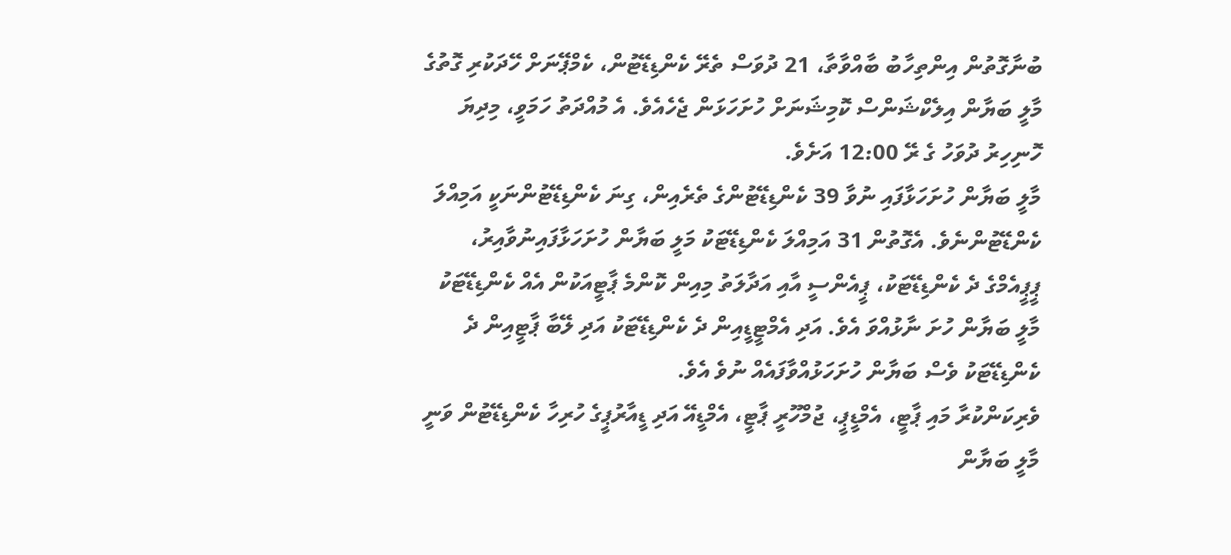ބުނާގޮތުން އިންތިހާބު ބާއްވާތާ، 21 ދުވަސް ތެރޭ ކެންޑިޑޭޓުން، ކެމްޕޭނަށް ހޭދަކުރި ގޮތުގެ މާލީ ބަޔާން އިލެކްޝަންސް ކޮމިޝަނަށް ހުށަހަޅަން ޖެހެއެވެ. އެ މުއްދަތު ހަމަވީ، މިދިޔަ ހޮނިހިރު ދުވަހު ގެ ރޭ 12:00 އަށެވެ.
މާލީ ބަޔާން ހުށަހަޅާފައި ނުވާ 39 ކެންޑިޑޭޓުންގެ ތެރެއިން، ގިނަ ކެންޑިޑޭޓުންނަކީ އަމިއްލަ ކެންޑޭޓުންނެވެ. އެގޮތުން 31 އަމިއްލަ ކެންޑިޑޭޓަކު މަލީ ބަޔާން ހުށަހަޅާފައިނުވާއިރު، ޕީޕީއެމްގެ ދެ ކެންޑިޑޭޓަކު، ޕީއެންސީ އާއި އަދާލަތު މިއިން ކޮންމެ ޕާޓީއަކުން އެއް ކެންޑިޑޭޓަކު މާލީ ބަޔާން ހުށަ ނާޅުއްވަ އެވެ. އަދި އެމްޓީޑީއިން ދެ ކެންޑިޑޭޓަކު އަދި ލޭބާ ޕާޓީއިން ދެ ކެންޑިޑޭޓަކު ވެސް ބަޔާން ހުށަހަޅުއްވާފައެއް ނުވެ އެވެ.
ވެރިކަންކުރާ މައި ޕާޓީ، އެމްޑީޕީ، ޖުމްހޫރީ ޕާޓީ، އެމްޑީއޭ އަދި ޑީއާރުޕީގެ ހުރިހާ ކެންޑިޑޭޓުން ވަނީ މާލީ ބަޔާން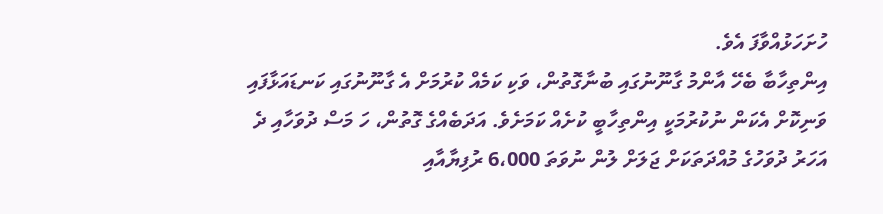ހުށަހަޅުއްވާފަ އެވެ.
އިންތިހާބާ ބެހޭ އާންމު ގާނޫނުގައި ބުނާގޮތުން، ވަކި ކަމެއް ކުރުމަށް އެ ގާނޫނުގައި ކަނޑައަޅާފައި ވަނިކޮށް އެކަން ނުކުރުމަކީ އިންތިހާބީ ކުށެއް ކަމަށެވެ. އަދަބެއްގެ ގޮތުން، ހަ މަސް ދުވަހާއި ދެ އަހަރު ދުވަހުގެ މުއްދަތަކަށް ޖަލަށް ލުން ނުވަތަ 6،000 ރުފިޔާއާއި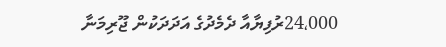24،000ރުފިޔާއާ ދެމެދުގެ އަދަދަކުން ޖޫރިމަނާ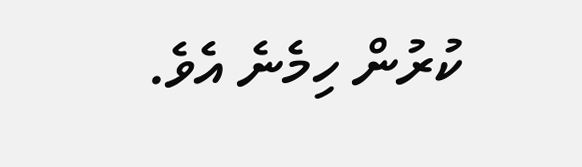ކުރުން ހިމެނެ އެވެ.